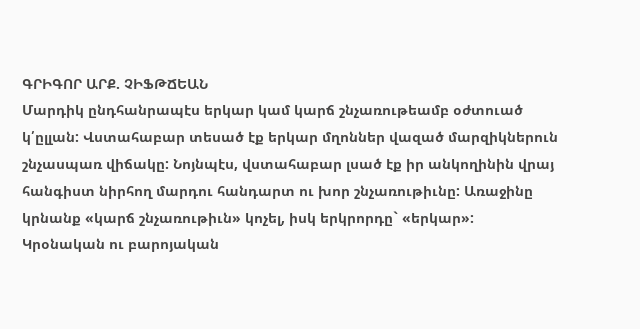ԳՐԻԳՈՐ ԱՐՔ. ՉԻՖԹՃԵԱՆ
Մարդիկ ընդհանրապէս երկար կամ կարճ շնչառութեամբ օժտուած կ՛ըլլան: Վստահաբար տեսած էք երկար մղոններ վազած մարզիկներուն շնչասպառ վիճակը: Նոյնպէս, վստահաբար լսած էք իր անկողինին վրայ հանգիստ նիրհող մարդու հանդարտ ու խոր շնչառութիւնը: Առաջինը կրնանք «կարճ շնչառութիւն» կոչել, իսկ երկրորդը` «երկար»:
Կրօնական ու բարոյական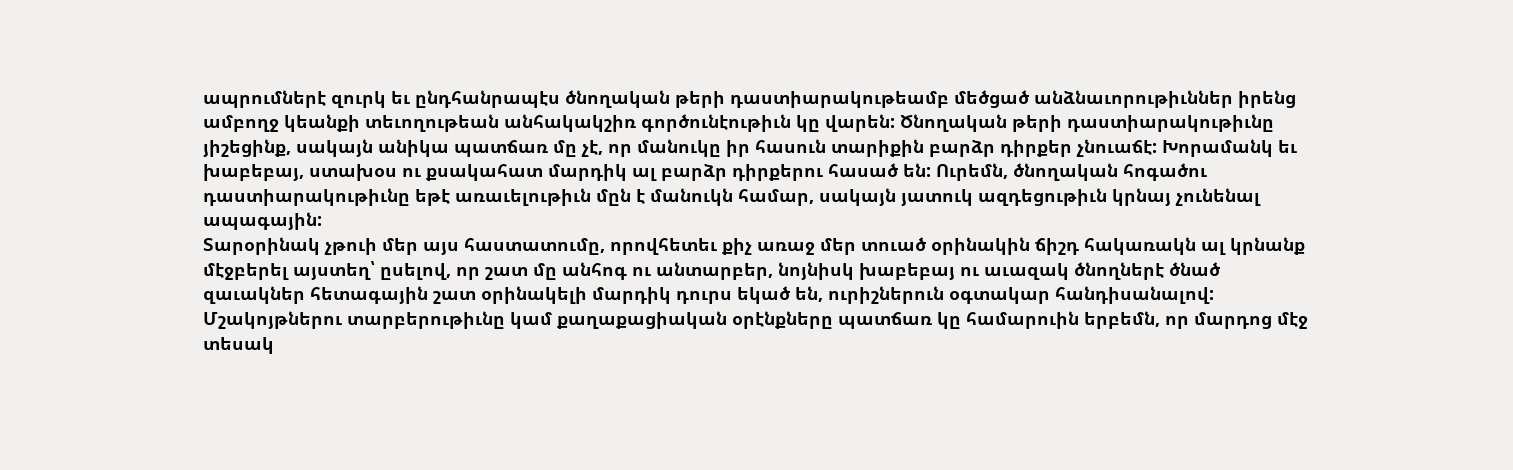ապրումներէ զուրկ եւ ընդհանրապէս ծնողական թերի դաստիարակութեամբ մեծցած անձնաւորութիւններ իրենց ամբողջ կեանքի տեւողութեան անհակակշիռ գործունէութիւն կը վարեն: Ծնողական թերի դաստիարակութիւնը յիշեցինք, սակայն անիկա պատճառ մը չէ, որ մանուկը իր հասուն տարիքին բարձր դիրքեր չնուաճէ: Խորամանկ եւ խաբեբայ, ստախօս ու քսակահատ մարդիկ ալ բարձր դիրքերու հասած են: Ուրեմն, ծնողական հոգածու դաստիարակութիւնը եթէ առաւելութիւն մըն է մանուկն համար, սակայն յատուկ ազդեցութիւն կրնայ չունենալ ապագային:
Տարօրինակ չթուի մեր այս հաստատումը, որովհետեւ քիչ առաջ մեր տուած օրինակին ճիշդ հակառակն ալ կրնանք մէջբերել այստեղ՝ ըսելով, որ շատ մը անհոգ ու անտարբեր, նոյնիսկ խաբեբայ ու աւազակ ծնողներէ ծնած զաւակներ հետագային շատ օրինակելի մարդիկ դուրս եկած են, ուրիշներուն օգտակար հանդիսանալով:
Մշակոյթներու տարբերութիւնը կամ քաղաքացիական օրէնքները պատճառ կը համարուին երբեմն, որ մարդոց մէջ տեսակ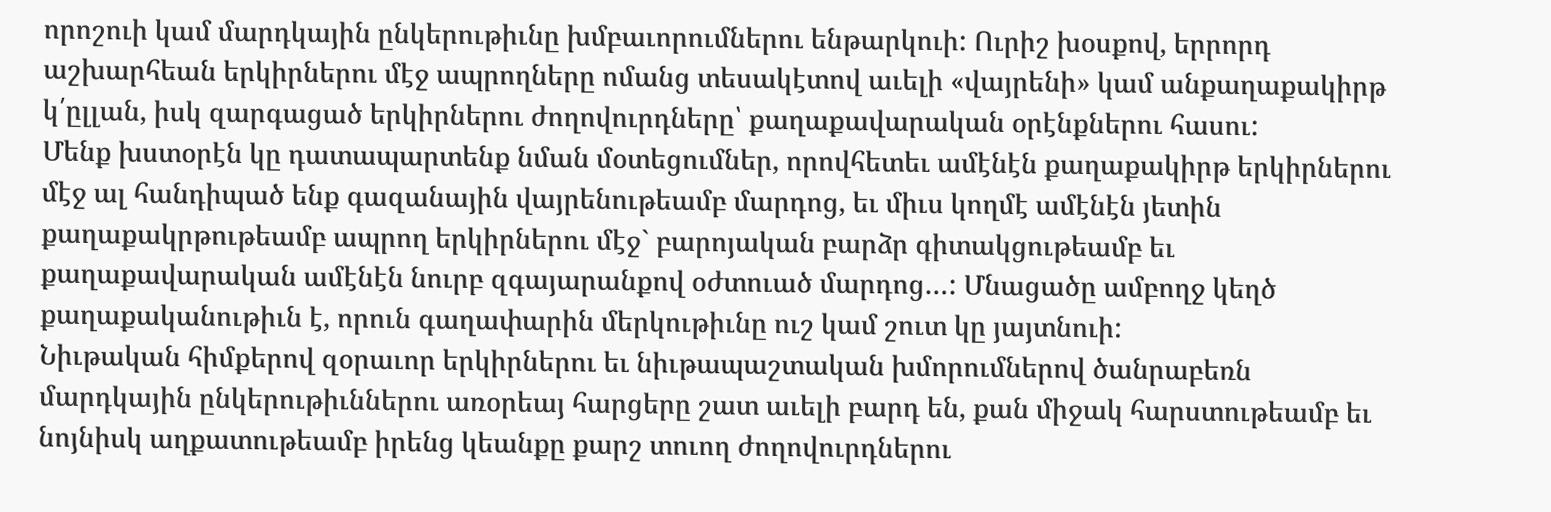որոշուի կամ մարդկային ընկերութիւնը խմբաւորումներու ենթարկուի: Ուրիշ խօսքով, երրորդ աշխարհեան երկիրներու մէջ ապրողները ոմանց տեսակէտով աւելի «վայրենի» կամ անքաղաքակիրթ կ՛ըլլան, իսկ զարգացած երկիրներու ժողովուրդները՝ քաղաքավարական օրէնքներու հասու:
Մենք խստօրէն կը դատապարտենք նման մօտեցումներ, որովհետեւ ամէնէն քաղաքակիրթ երկիրներու մէջ ալ հանդիպած ենք գազանային վայրենութեամբ մարդոց, եւ միւս կողմէ ամէնէն յետին քաղաքակրթութեամբ ապրող երկիրներու մէջ` բարոյական բարձր գիտակցութեամբ եւ քաղաքավարական ամէնէն նուրբ զգայարանքով օժտուած մարդոց…: Մնացածը ամբողջ կեղծ քաղաքականութիւն է, որուն գաղափարին մերկութիւնը ուշ կամ շուտ կը յայտնուի:
Նիւթական հիմքերով զօրաւոր երկիրներու եւ նիւթապաշտական խմորումներով ծանրաբեռն մարդկային ընկերութիւններու առօրեայ հարցերը շատ աւելի բարդ են, քան միջակ հարստութեամբ եւ նոյնիսկ աղքատութեամբ իրենց կեանքը քարշ տուող ժողովուրդներու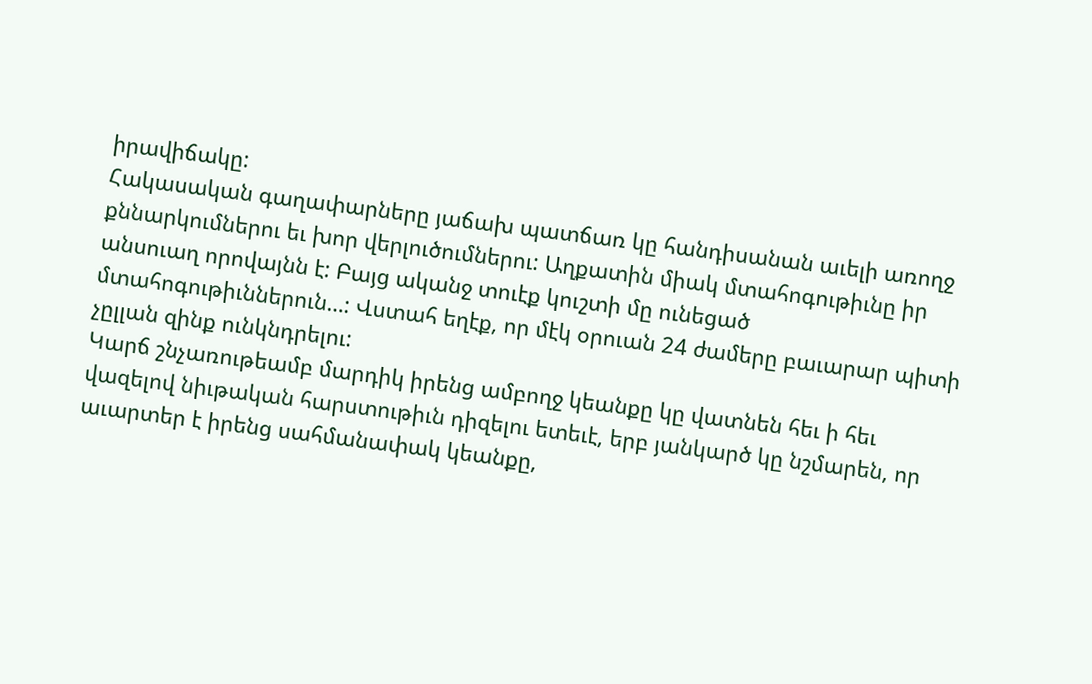իրավիճակը:
Հակասական գաղափարները յաճախ պատճառ կը հանդիսանան աւելի առողջ քննարկումներու եւ խոր վերլուծումներու: Աղքատին միակ մտահոգութիւնը իր անսուաղ որովայնն է: Բայց ականջ տուէք կուշտի մը ունեցած մտահոգութիւններուն…: Վստահ եղէք, որ մէկ օրուան 24 ժամերը բաւարար պիտի չըլլան զինք ունկնդրելու:
Կարճ շնչառութեամբ մարդիկ իրենց ամբողջ կեանքը կը վատնեն հեւ ի հեւ վազելով նիւթական հարստութիւն դիզելու ետեւէ, երբ յանկարծ կը նշմարեն, որ աւարտեր է իրենց սահմանափակ կեանքը,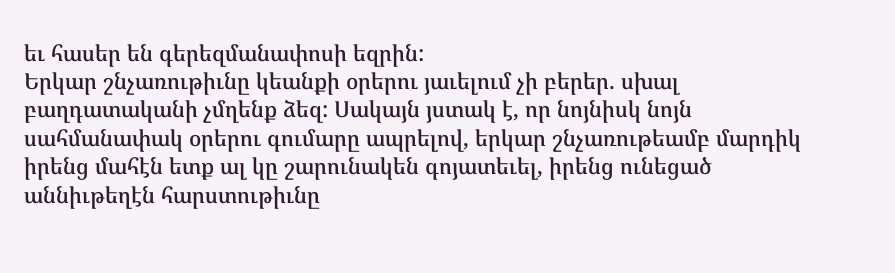եւ հասեր են գերեզմանափոսի եզրին:
Երկար շնչառութիւնը կեանքի օրերու յաւելում չի բերեր. սխալ բաղդատականի չմղենք ձեզ: Սակայն յստակ է, որ նոյնիսկ նոյն սահմանափակ օրերու գումարը ապրելով, երկար շնչառութեամբ մարդիկ իրենց մահէն ետք ալ կը շարունակեն գոյատեւել, իրենց ունեցած աննիւթեղէն հարստութիւնը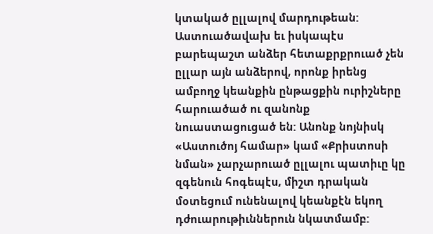կտակած ըլլալով մարդութեան:
Աստուածավախ եւ իսկապէս բարեպաշտ անձեր հետաքրքրուած չեն ըլլար այն անձերով, որոնք իրենց ամբողջ կեանքին ընթացքին ուրիշները հարուածած ու զանոնք նուաստացուցած են: Անոնք նոյնիսկ «Աստուծոյ համար» կամ «Քրիստոսի նման» չարչարուած ըլլալու պատիւը կը զգենուն հոգեպէս, միշտ դրական մօտեցում ունենալով կեանքէն եկող դժուարութիւններուն նկատմամբ: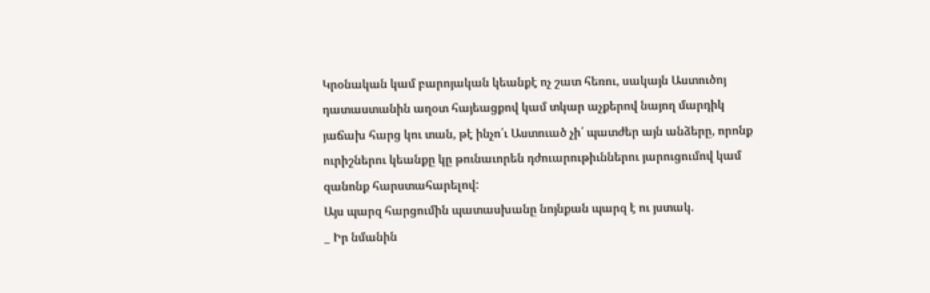Կրօնական կամ բարոյական կեանքէ ոչ շատ հեռու, սակայն Աստուծոյ դատաստանին աղօտ հայեացքով կամ տկար աչքերով նայող մարդիկ յաճախ հարց կու տան, թէ ինչո՛ւ Աստուած չի՛ պատժեր այն անձերը, որոնք ուրիշներու կեանքը կը թունաւորեն դժուարութիւններու յարուցումով կամ զանոնք հարստահարելով:
Այս պարզ հարցումին պատասխանը նոյնքան պարզ է ու յստակ.
_ Իր նմանին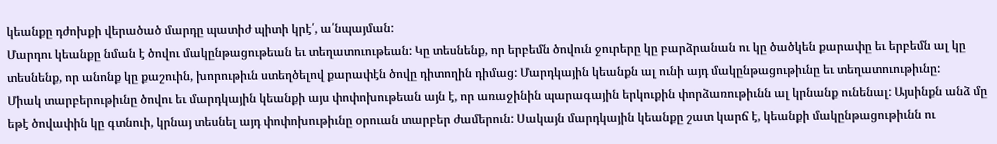կեանքը դժոխքի վերածած մարդը պատիժ պիտի կրէ՛, ա՛նպայման:
Մարդու կեանքը նման է ծովու մակընթացութեան եւ տեղատուութեան: Կը տեսնենք, որ երբեմն ծովուն ջուրերը կը բարձրանան ու կը ծածկեն քարափը եւ երբեմն ալ կը տեսնենք, որ անոնք կը քաշուին, խորութիւն ստեղծելով քարափէն ծովը դիտողին դիմաց: Մարդկային կեանքն ալ ունի այդ մակընթացութիւնը եւ տեղատուութիւնը:
Միակ տարբերութիւնը ծովու եւ մարդկային կեանքի այս փոփոխութեան այն է, որ առաջինին պարագային երկուքին փորձառութիւնն ալ կրնանք ունենալ: Այսինքն անձ մը եթէ ծովափին կը գտնուի, կրնայ տեսնել այդ փոփոխութիւնը օրուան տարբեր ժամերուն: Սակայն մարդկային կեանքը շատ կարճ է, կեանքի մակընթացութիւնն ու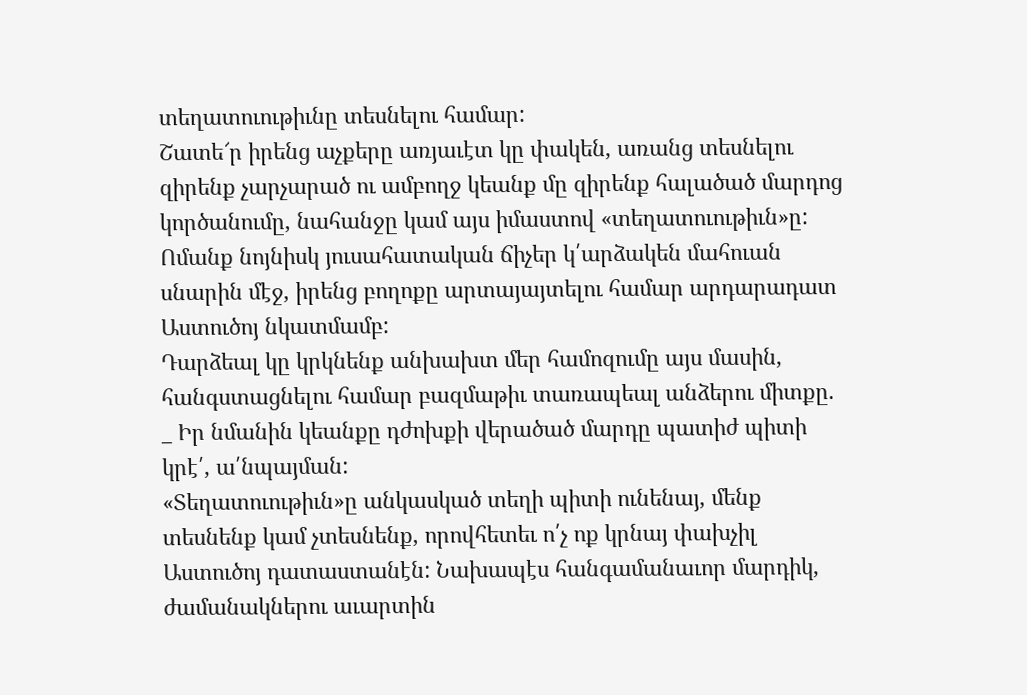տեղատուութիւնը տեսնելու համար:
Շատե՜ր իրենց աչքերը առյաւէտ կը փակեն, առանց տեսնելու զիրենք չարչարած ու ամբողջ կեանք մը զիրենք հալածած մարդոց կործանումը, նահանջը կամ այս իմաստով «տեղատուութիւն»ը: Ոմանք նոյնիսկ յուսահատական ճիչեր կ՛արձակեն մահուան սնարին մէջ, իրենց բողոքը արտայայտելու համար արդարադատ Աստուծոյ նկատմամբ:
Դարձեալ կը կրկնենք անխախտ մեր համոզումը այս մասին, հանգստացնելու համար բազմաթիւ տառապեալ անձերու միտքը.
_ Իր նմանին կեանքը դժոխքի վերածած մարդը պատիժ պիտի կրէ՛, ա՛նպայման:
«Տեղատուութիւն»ը անկասկած տեղի պիտի ունենայ, մենք տեսնենք կամ չտեսնենք, որովհետեւ ո՛չ ոք կրնայ փախչիլ Աստուծոյ դատաստանէն: Նախապէս հանգամանաւոր մարդիկ, ժամանակներու աւարտին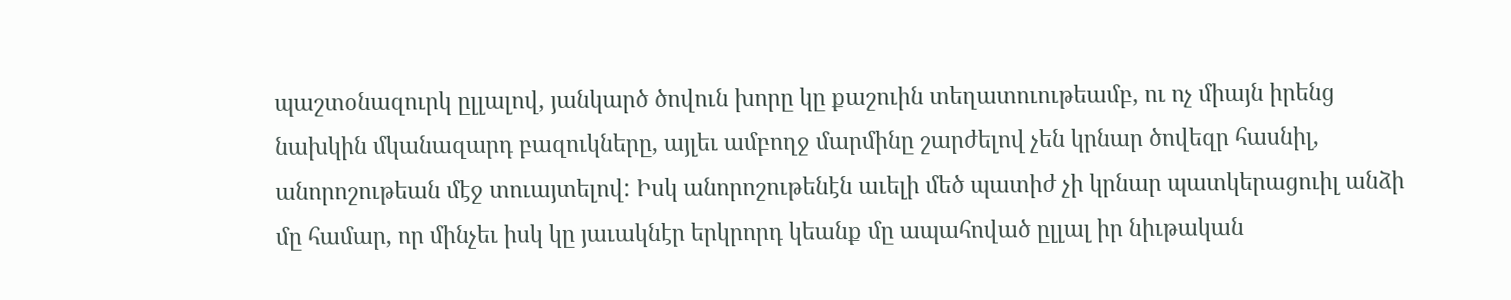պաշտօնազուրկ ըլլալով, յանկարծ ծովուն խորը կը քաշուին տեղատուութեամբ, ու ոչ միայն իրենց նախկին մկանազարդ բազուկները, այլեւ ամբողջ մարմինը շարժելով չեն կրնար ծովեզր հասնիլ, անորոշութեան մէջ տուայտելով: Իսկ անորոշութենէն աւելի մեծ պատիժ չի կրնար պատկերացուիլ անձի մը համար, որ մինչեւ իսկ կը յաւակնէր երկրորդ կեանք մը ապահոված ըլլալ իր նիւթական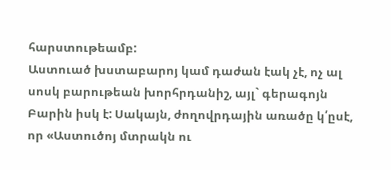հարստութեամբ:
Աստուած խստաբարոյ կամ դաժան էակ չէ, ոչ ալ սոսկ բարութեան խորհրդանիշ, այլ` գերագոյն Բարին իսկ է: Սակայն, ժողովրդային առածը կ՛ըսէ, որ «Աստուծոյ մտրակն ու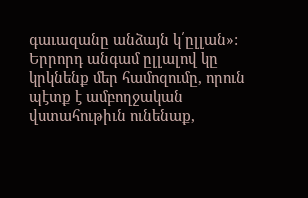գաւազանը անձայն կ՛ըլլան»:
Երրորդ անգամ ըլլալով կը կրկնենք մեր համոզումը, որուն պէտք է ամբողջական վստահութիւն ունենաք,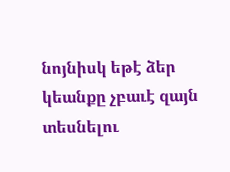նոյնիսկ եթէ ձեր կեանքը չբաւէ զայն տեսնելու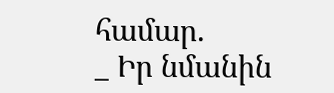համար.
_ Իր նմանին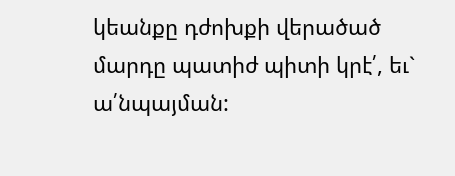կեանքը դժոխքի վերածած մարդը պատիժ պիտի կրէ՛, եւ` ա՛նպայման: